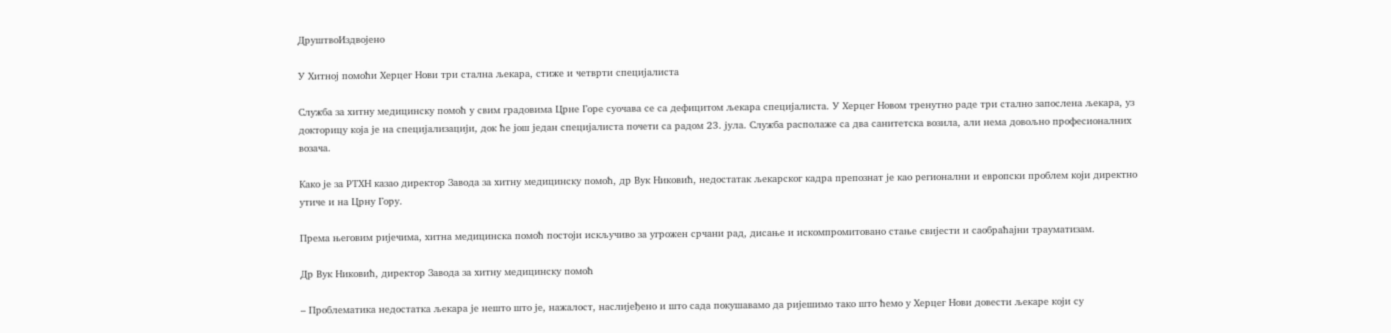ДруштвоИздвојено

У Хитној помоћи Херцег Нови три стална љекара, стиже и четврти специјалиста

Служба за хитну медицинску помоћ у свим градовима Црне Горе суочава се са дефицитом љекара специјалиста. У Херцег Новом тренутно раде три стално запослена љекара, уз докторицу која је на специјализацији, док ће још један специјалиста почети са радом 23. јула. Служба располаже са два санитетска возила, али нема довољно професионалних возача.

Како је за РТХН казао директор Завода за хитну медицинску помоћ, др Вук Никовић, недостатак љекарског кадра препознат је као регионални и европски проблем који директно утиче и на Црну Гору.

Према његовим ријечима, хитна медицинска помоћ постоји искључиво за угрожен срчани рад, дисање и искомпромитовано стање свијести и саобраћајни трауматизам.

Др Вук Никовић, директор Завода за хитну медицинску помоћ

– Проблематика недостатка љекара је нешто што је, нажалост, наслијеђено и што сада покушавамо да ријешимо тако што ћемо у Херцег Нови довести љекаре који су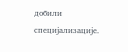добили специјализације.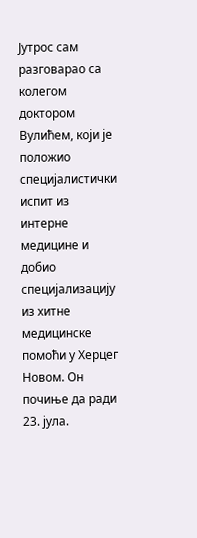Јутрос сам разговарао са колегом доктором Вулићем, који је положио специјалистички испит из интерне медицине и добио специјализацију из хитне медицинске помоћи у Херцег Новом. Он почиње да ради 23. јула.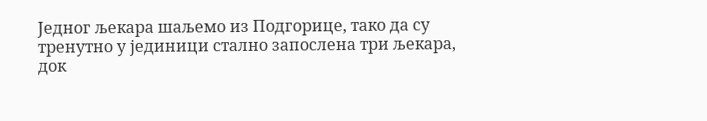Једног љекара шаљемо из Подгорице, тако да су тренутно у јединици стално запослена три љекара, док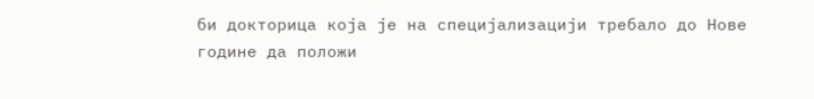би докторица која је на специјализацији требало до Нове године да положи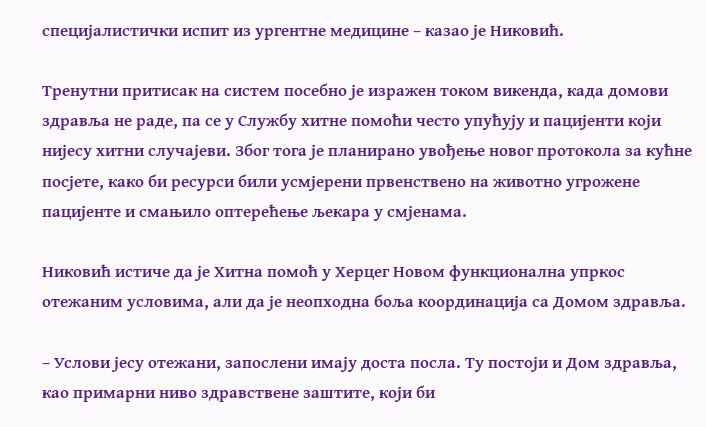специјалистички испит из ургентне медицине – казао је Никовић.

Тренутни притисак на систем посебно је изражен током викенда, када домови здравља не раде, па се у Службу хитне помоћи често упућују и пацијенти који нијесу хитни случајеви. Због тога је планирано увођење новог протокола за кућне посјете, како би ресурси били усмјерени првенствено на животно угрожене пацијенте и смањило оптерећење љекара у смјенама.

Никовић истиче да је Хитна помоћ у Херцег Новом функционална упркос отежаним условима, али да је неопходна боља координација са Домом здравља.

– Услови јесу отежани, запослени имају доста посла. Ту постоји и Дом здравља, као примарни ниво здравствене заштите, који би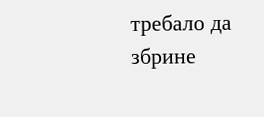требало да збрине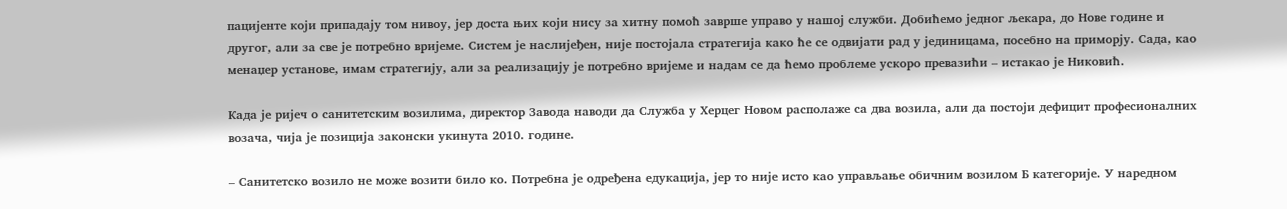пацијенте који припадају том нивоу, јер доста њих који нису за хитну помоћ заврше управо у нашој служби. Добићемо једног љекара, до Нове године и другог, али за све је потребно вријеме. Систем је наслијеђен, није постојала стратегија како ће се одвијати рад у јединицама, посебно на приморју. Сада, као менаџер установе, имам стратегију, али за реализацију је потребно вријеме и надам се да ћемо проблеме ускоро превазићи – истакао је Никовић.

Када је ријеч о санитетским возилима, директор Завода наводи да Служба у Херцег Новом располаже са два возила, али да постоји дефицит професионалних возача, чија је позиција законски укинута 2010. године.

– Санитетско возило не може возити било ко. Потребна је одређена едукација, јер то није исто као управљање обичним возилом Б категорије. У наредном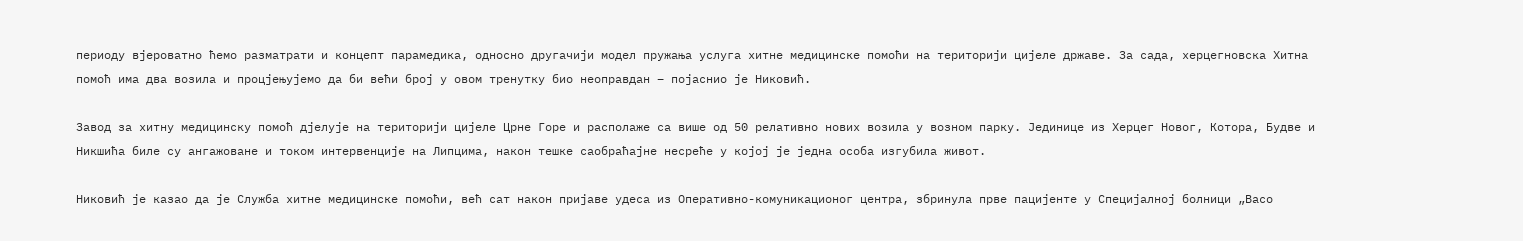периоду вјероватно ћемо разматрати и концепт парамедика, односно другачији модел пружања услуга хитне медицинске помоћи на територији цијеле државе. За сада, херцегновска Хитна помоћ има два возила и процјењујемо да би већи број у овом тренутку био неоправдан – појаснио је Никовић.

Завод за хитну медицинску помоћ дјелује на територији цијеле Црне Горе и располаже са више од 50 релативно нових возила у возном парку. Јединице из Херцег Новог, Котора, Будве и Никшића биле су ангажоване и током интервенције на Липцима, након тешке саобраћајне несреће у којој је једна особа изгубила живот.

Никовић је казао да је Служба хитне медицинске помоћи, већ сат након пријаве удеса из Оперативно-комуникационог центра, збринула прве пацијенте у Специјалној болници „Васо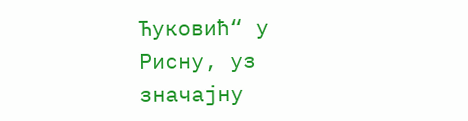Ћуковић“ у Рисну, уз значајну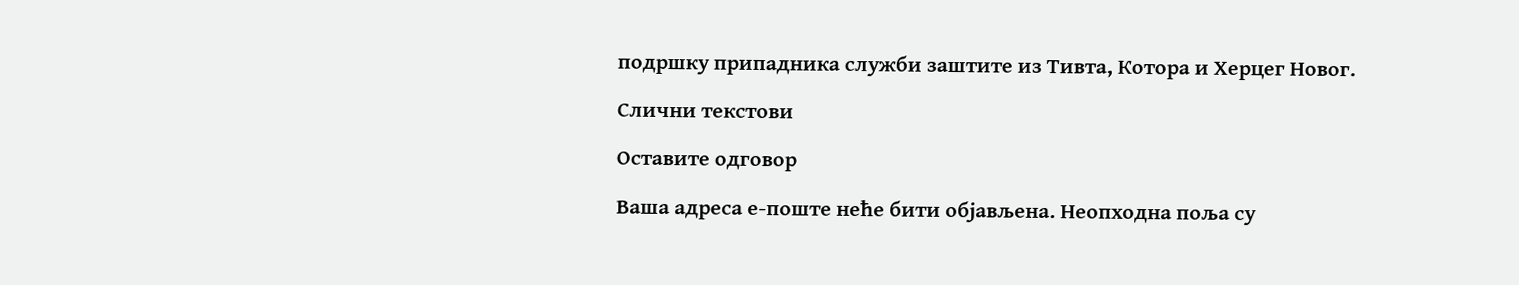подршку припадника служби заштите из Тивта, Котора и Херцег Новог.

Слични текстови

Оставите одговор

Ваша адреса е-поште неће бити објављена. Неопходна поља су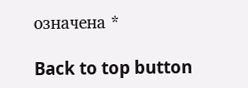означена *

Back to top button